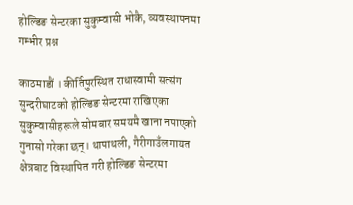होल्डिङ सेन्टरका सुकुम्वासी भोकै, व्यवस्थापनमा गम्भीर प्रश्न

काठमाडौं । कीर्तिपुरस्थित राधास्वामी सत्संग सुन्दरीघाटको होल्डिङ सेन्टरमा राखिएका सुकुम्वासीहरूले सोमबार समयमै खाना नपाएको गुनासो गरेका छन्। थापाथली, गैरीगाउँलगायत क्षेत्रबाट विस्थापित गरी होल्डिङ सेन्टरमा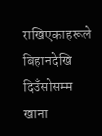राखिएकाहरूले बिहानदेखि दिउँसोसम्म खाना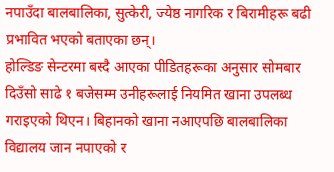नपाउँदा बालबालिका, सुत्केरी, ज्येष्ठ नागरिक र बिरामीहरू बढी प्रभावित भएको बताएका छन्।
होल्डिङ सेन्टरमा बस्दै आएका पीडितहरूका अनुसार सोमबार दिउँसो साढे १ बजेसम्म उनीहरूलाई नियमित खाना उपलब्ध गराइएको थिएन। बिहानको खाना नआएपछि बालबालिका विद्यालय जान नपाएको र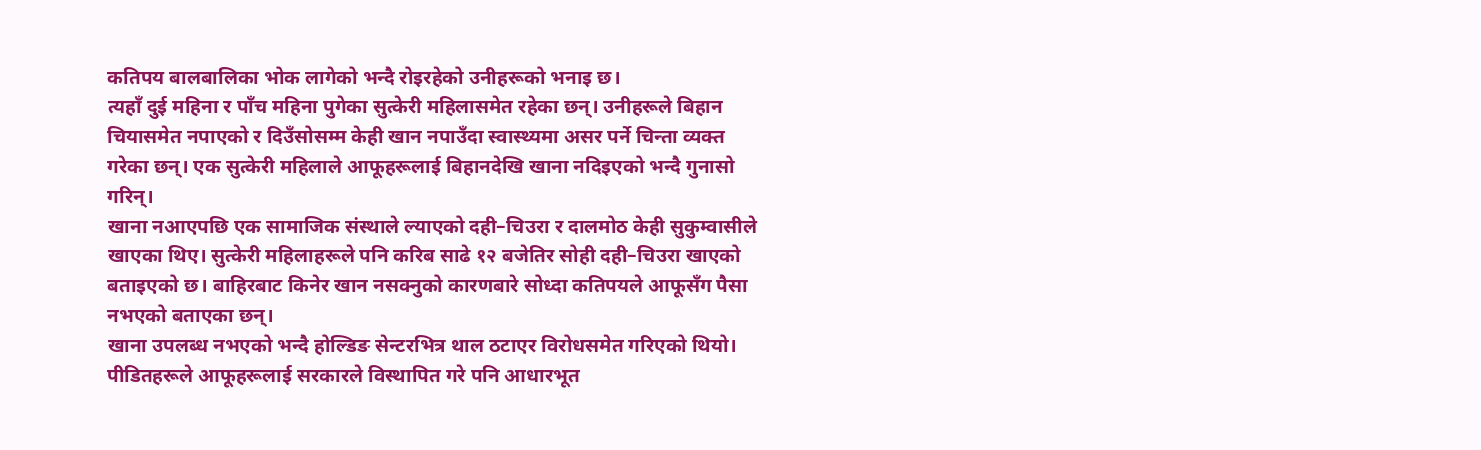कतिपय बालबालिका भोक लागेको भन्दै रोइरहेको उनीहरूको भनाइ छ।
त्यहाँ दुई महिना र पाँच महिना पुगेका सुत्केरी महिलासमेत रहेका छन्। उनीहरूले बिहान चियासमेत नपाएको र दिउँसोसम्म केही खान नपाउँदा स्वास्थ्यमा असर पर्ने चिन्ता व्यक्त गरेका छन्। एक सुत्केरी महिलाले आफूहरूलाई बिहानदेखि खाना नदिइएको भन्दै गुनासो गरिन्।
खाना नआएपछि एक सामाजिक संस्थाले ल्याएको दही–चिउरा र दालमोठ केही सुकुम्वासीले खाएका थिए। सुत्केरी महिलाहरूले पनि करिब साढे १२ बजेतिर सोही दही–चिउरा खाएको बताइएको छ। बाहिरबाट किनेर खान नसक्नुको कारणबारे सोध्दा कतिपयले आफूसँग पैसा नभएको बताएका छन्।
खाना उपलब्ध नभएको भन्दै होल्डिङ सेन्टरभित्र थाल ठटाएर विरोधसमेत गरिएको थियो। पीडितहरूले आफूहरूलाई सरकारले विस्थापित गरे पनि आधारभूत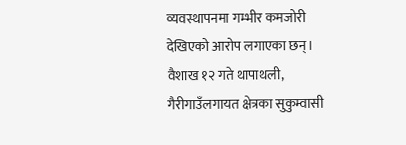व्यवस्थापनमा गम्भीर कमजोरी देखिएको आरोप लगाएका छन्।
वैशाख १२ गते थापाथली, गैरीगाउँलगायत क्षेत्रका सुकुम्वासी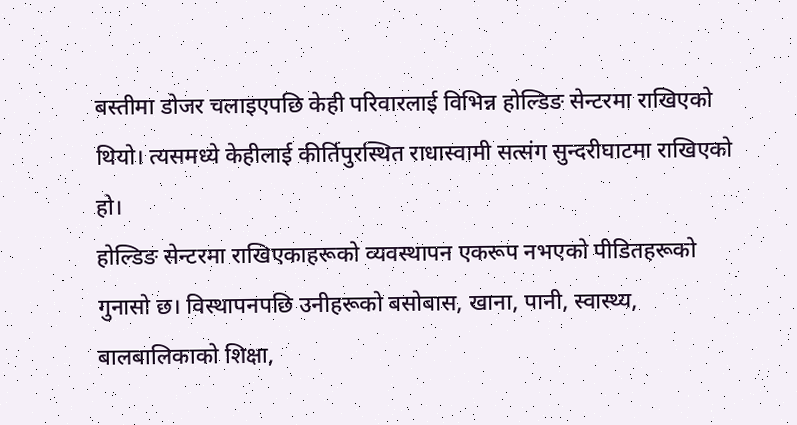बस्तीमा डोजर चलाइएपछि केही परिवारलाई विभिन्न होल्डिङ सेन्टरमा राखिएको थियो। त्यसमध्ये केहीलाई कीर्तिपुरस्थित राधास्वामी सत्संग सुन्दरीघाटमा राखिएको हो।
होल्डिङ सेन्टरमा राखिएकाहरूको व्यवस्थापन एकरूप नभएको पीडितहरूको गुनासो छ। विस्थापनपछि उनीहरूको बसोबास, खाना, पानी, स्वास्थ्य, बालबालिकाको शिक्षा,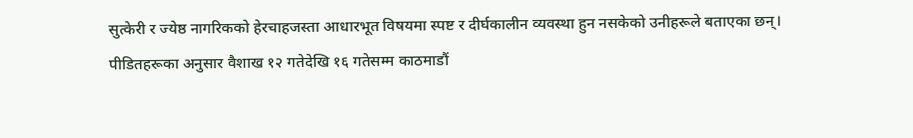सुत्केरी र ज्येष्ठ नागरिकको हेरचाहजस्ता आधारभूत विषयमा स्पष्ट र दीर्घकालीन व्यवस्था हुन नसकेको उनीहरूले बताएका छन्।
पीडितहरूका अनुसार वैशाख १२ गतेदेखि १६ गतेसम्म काठमाडौं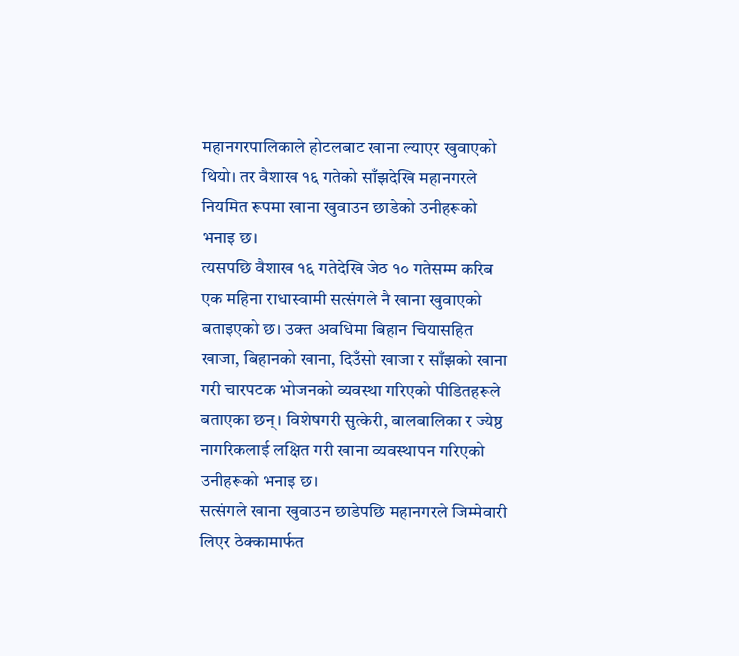महानगरपालिकाले होटलबाट खाना ल्याएर खुवाएको थियो। तर वैशाख १६ गतेको साँझदेखि महानगरले नियमित रूपमा खाना खुवाउन छाडेको उनीहरूको भनाइ छ।
त्यसपछि वैशाख १६ गतेदेखि जेठ १० गतेसम्म करिब एक महिना राधास्वामी सत्संगले नै खाना खुवाएको बताइएको छ। उक्त अवधिमा बिहान चियासहित खाजा, बिहानको खाना, दिउँसो खाजा र साँझको खाना गरी चारपटक भोजनको व्यवस्था गरिएको पीडितहरूले बताएका छन्। विशेषगरी सुत्केरी, बालबालिका र ज्येष्ठ नागरिकलाई लक्षित गरी खाना व्यवस्थापन गरिएको उनीहरूको भनाइ छ।
सत्संगले खाना खुवाउन छाडेपछि महानगरले जिम्मेवारी लिएर ठेक्कामार्फत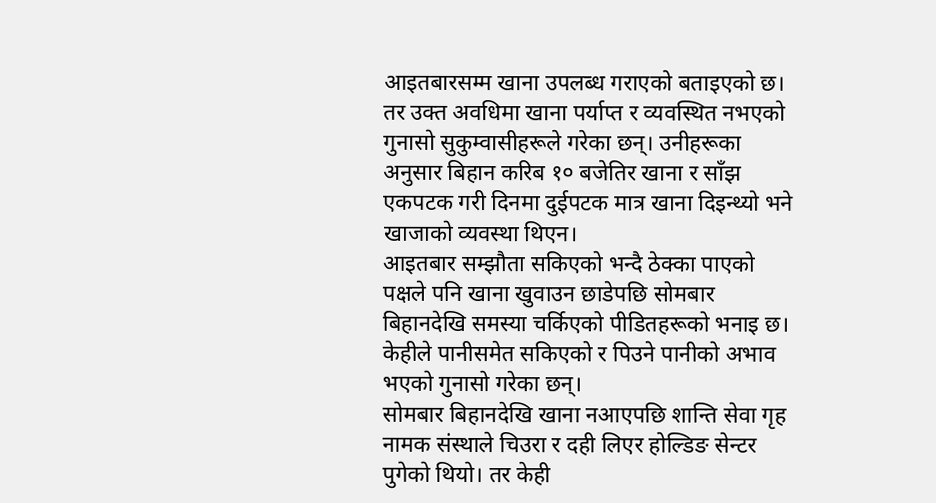आइतबारसम्म खाना उपलब्ध गराएको बताइएको छ। तर उक्त अवधिमा खाना पर्याप्त र व्यवस्थित नभएको गुनासो सुकुम्वासीहरूले गरेका छन्। उनीहरूका अनुसार बिहान करिब १० बजेतिर खाना र साँझ एकपटक गरी दिनमा दुईपटक मात्र खाना दिइन्थ्यो भने खाजाको व्यवस्था थिएन।
आइतबार सम्झौता सकिएको भन्दै ठेक्का पाएको पक्षले पनि खाना खुवाउन छाडेपछि सोमबार बिहानदेखि समस्या चर्किएको पीडितहरूको भनाइ छ। केहीले पानीसमेत सकिएको र पिउने पानीको अभाव भएको गुनासो गरेका छन्।
सोमबार बिहानदेखि खाना नआएपछि शान्ति सेवा गृह नामक संस्थाले चिउरा र दही लिएर होल्डिङ सेन्टर पुगेको थियो। तर केही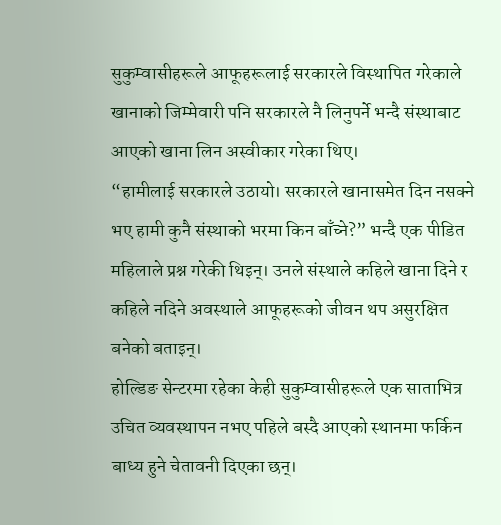सुकुम्वासीहरूले आफूहरूलाई सरकारले विस्थापित गरेकाले खानाको जिम्मेवारी पनि सरकारले नै लिनुपर्ने भन्दै संस्थाबाट आएको खाना लिन अस्वीकार गरेका थिए।
“हामीलाई सरकारले उठायो। सरकारले खानासमेत दिन नसक्ने भए हामी कुनै संस्थाको भरमा किन बाँच्ने?” भन्दै एक पीडित महिलाले प्रश्न गरेकी थिइन्। उनले संस्थाले कहिले खाना दिने र कहिले नदिने अवस्थाले आफूहरूको जीवन थप असुरक्षित बनेको बताइन्।
होल्डिङ सेन्टरमा रहेका केही सुकुम्वासीहरूले एक साताभित्र उचित व्यवस्थापन नभए पहिले बस्दै आएको स्थानमा फर्किन बाध्य हुने चेतावनी दिएका छन्।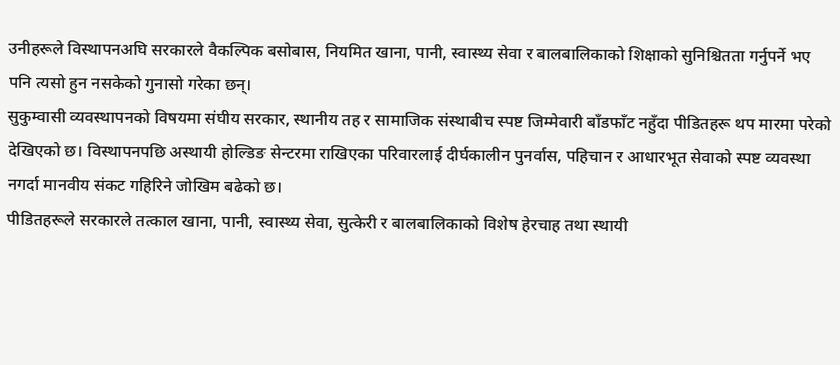उनीहरूले विस्थापनअघि सरकारले वैकल्पिक बसोबास, नियमित खाना, पानी, स्वास्थ्य सेवा र बालबालिकाको शिक्षाको सुनिश्चितता गर्नुपर्ने भए पनि त्यसो हुन नसकेको गुनासो गरेका छन्।
सुकुम्वासी व्यवस्थापनको विषयमा संघीय सरकार, स्थानीय तह र सामाजिक संस्थाबीच स्पष्ट जिम्मेवारी बाँडफाँट नहुँदा पीडितहरू थप मारमा परेको देखिएको छ। विस्थापनपछि अस्थायी होल्डिङ सेन्टरमा राखिएका परिवारलाई दीर्घकालीन पुनर्वास, पहिचान र आधारभूत सेवाको स्पष्ट व्यवस्था नगर्दा मानवीय संकट गहिरिने जोखिम बढेको छ।
पीडितहरूले सरकारले तत्काल खाना, पानी, स्वास्थ्य सेवा, सुत्केरी र बालबालिकाको विशेष हेरचाह तथा स्थायी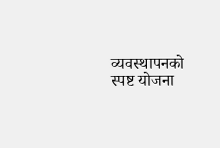व्यवस्थापनको स्पष्ट योजना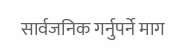सार्वजनिक गर्नुपर्ने माग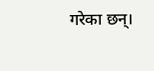गरेका छन्।